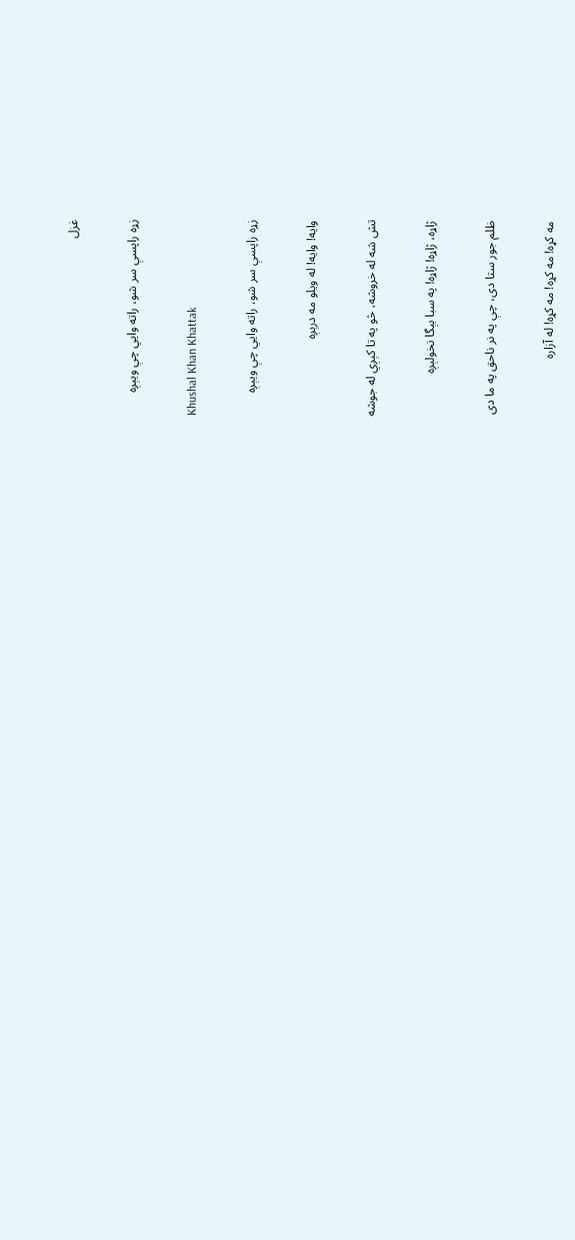غزل

زړه راپسې سر شو، راته وايي چې ويېږه

Khushal Khan Khattak

زړه راپسې سر شو، راته وايي چې ويېږه

وايه! وايه! له ويلو مه درېږه

تش شه له خروشه، څو په تا کېږي له جوشه

ژاړه، ژاړه! ژاړه! په سبا بېگا نخولېږه

ظلم جور ستا دی، چې په نر ناحق په ما دی

مه کړه! مه کړه! مه کړه! له آزاره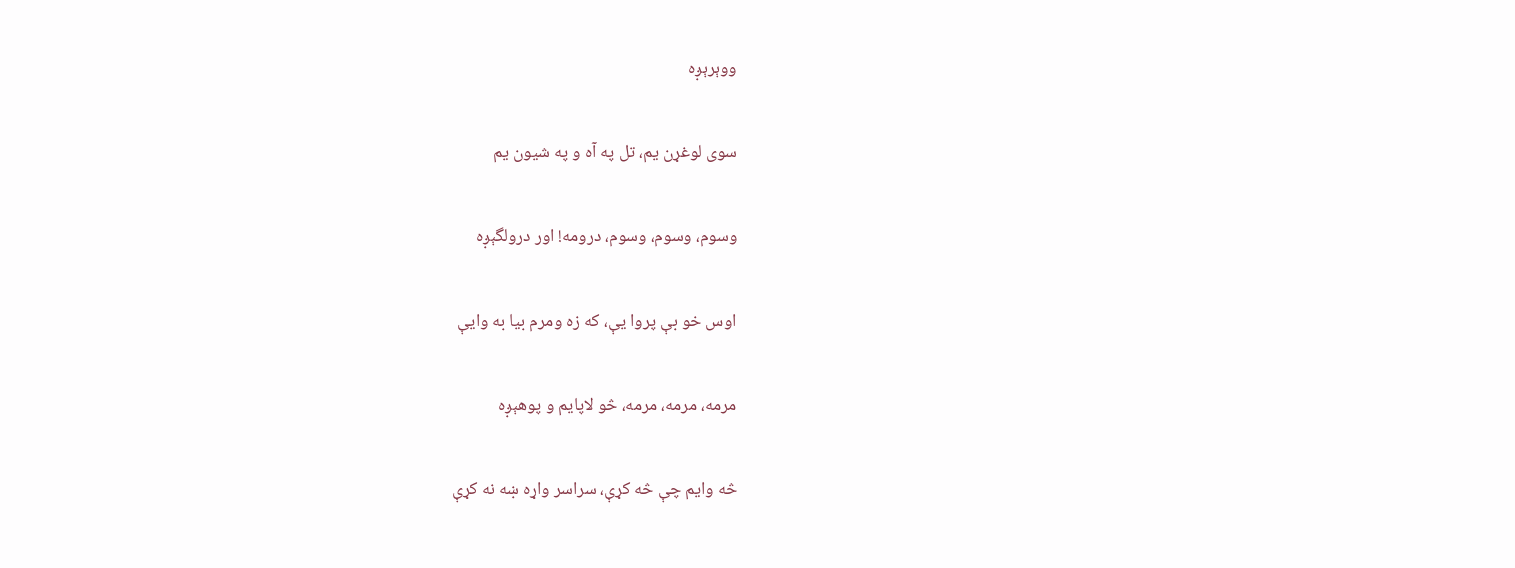ووېرېږه

سوی لوغړن يم، تل په آه و په شيون يم

وسوم، وسوم، وسوم، درومه! اور درولگېږه

اوس خو بې پروا يې، که زه ومرم بيا به وايې

مرمه، مرمه، مرمه، څو لاپايم و پوهېږه

څه وايم چې څه کړې، سراسر واړه ښه نه کړې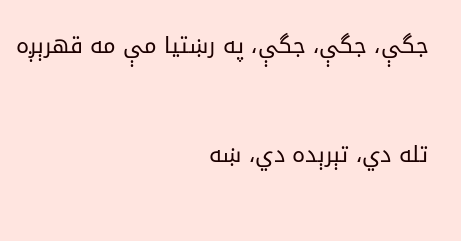جگې، جگې، جگې، په رښتيا مې مه قهرېږه

تله دي، تېرېده دي، ښه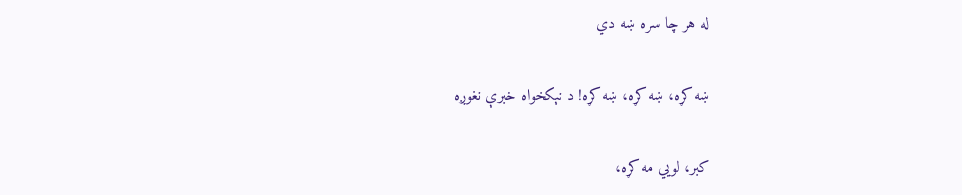له هر چا سره ښه دي

ښه کړه، ښه کړه، ښه کړه! د نېکخواه خبرې نغوږه

کبر، لويي مه کړه،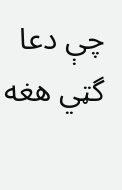چې دعا گټي هغه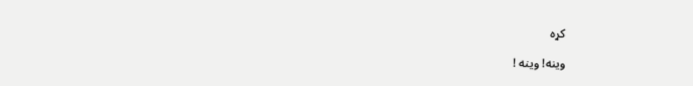کړه

وينه! وينه !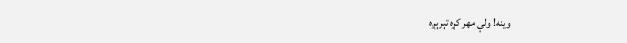وينه! ولې مهر کړه تېرېږه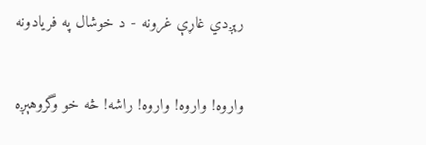رېږدي غاړې غرونه - د خوشال په فريادونه

واروه! واروه! واروه! راشه! څه خو وگروهېږه